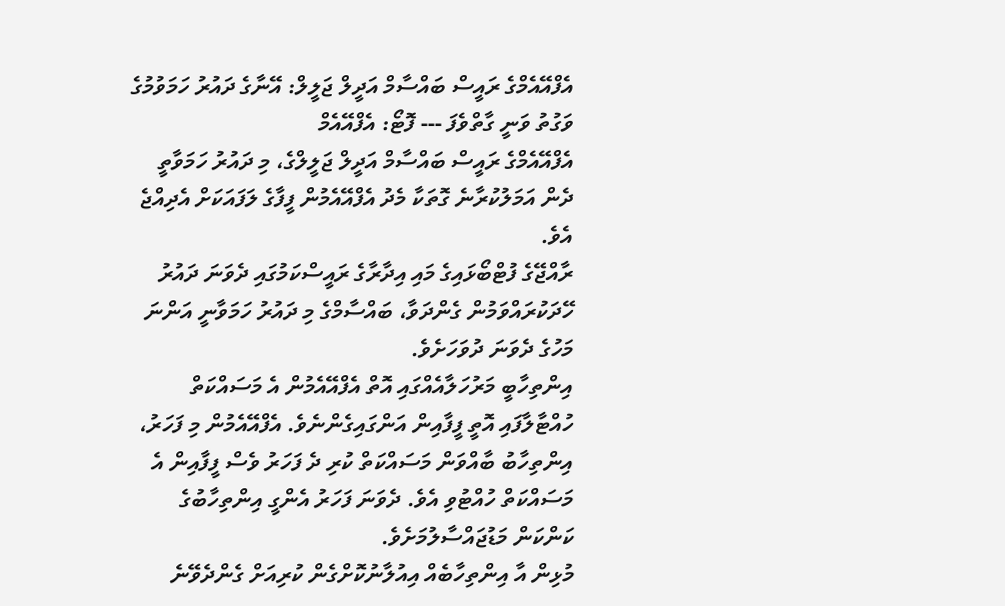އެފްއޭއެމްގެ ރައީސް ބައްސާމް އަދީލް ޖަލީލް: އޭނާގެ ދައުރު ހަމަވުމުގެ ވަގުތު ވަނީ ގާތްވެފަ --- ފޮޓޯ: އެފްއޭއެމް
އެފްއޭއެމްގެ ރައީސް ބައްސާމް އަދީލް ޖަލީލްގެ، މި ދައުރު ހަމަވާތީ ދެން އަމަލުކުރާނެ ގޮތަކާ މެދު އެފްއޭއެމުން ފީފާގެ ލަފައަކަށް އެދިއްޖެ އެވެ.
ރާއްޖޭގެ ފުޓްބޯޅައިގެ މައި އިދާރާގެ ރައީސްކަމުގައި ދެވަނަ ދައުރު ހޭދަކުރައްވަމުން ގެންދަވާ، ބައްސާމްގެ މި ދައުރު ހަމަވާނީ އަންނަ މަހުގެ ދެވަނަ ދުވަހަށެވެ.
އިންތިހާބީ މަރުހަލާއެއްގައި އޮތް އެފްއޭއެމުން އެ މަސައްކަތް ހުއްޓާލާފައި އޮތީ ފީފާއިން އަންގައިގެންނެވެ. އެފްއޭއެމުން މި ފަހަރު، އިންތިހާބު ބާއްވަން މަސައްކަތް ކުރި ދެ ފަހަރު ވެސް ފީފާއިން އެ މަސައްކަތް ހުއްޓުވި އެވެ. ދެވަނަ ފަހަރު އެންގީ އިންތިހާބުގެ ކަންކަން މަޑުޖައްސާލުމަށެވެ.
މުޅިން އާ އިންތިހާބެއް އިއުލާނުކޮށްގެން ކުރިއަށް ގެންދެވޭނެ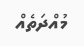މުއްދަތެއް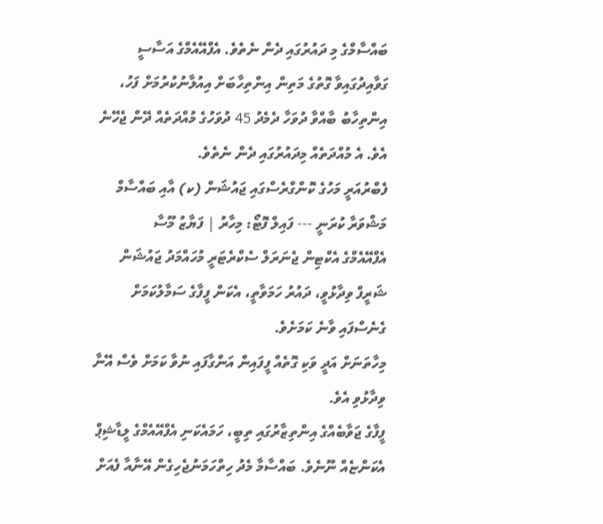ބައްސާމްގެ މި ދައުރުގައި ދެން ނެތެވެ. އެފްއޭއެމްގެ އަސާސީ ގަވާއިދުގައިވާ ގޮތުގެ މަތިން އިންތިހާބަށް އިއުލާނުކުރުމަށް ފަހު، އިންތިހާބު ބާއްވާ ދުވަހާ ދެމެދު 45 ދުވަހުގެ މުއްދަތެއް ދޭން ޖެހޭނެ އެވެ. އެ މުއްދަތެއް މިދައުރުގައި ދެން ނެތެވެ.
ފެބްރުއަރީ މަހުގެ ކޮންގްރެސްގައި ޖައުޝަން (ކ) އާއި ބައްސާމް މަޝްވަރާ ކުރަނީ --- ފައިލް ފޮޓޯ: މިހާރު | ފަޔާޒު މޫސާ
އެފްއޭއެމްގެ އެކްޓިން ޖެނަރަލް ސެކްރެޓަރީ މުހައްމަދު ޖައުޝަން ޝަރީފް ވިދާޅުވީ، ދައުރު ހަމަވާތީ، އެކަން ފީފާގެ ސަމާލުކަމަށް ގެނެސްފައި ވާނެ ކަމަށެވެ.
މިހާތަނަށް އަދީ ވަކި ގޮތެއް ފީފައިން އަންގާފައި ނުވާ ކަމަށް ވެސް އޭނާ ވިދާޅުވި އެވެ.
ފީފާގެ ޖަވާބެއްގެ އިންތިޒާރުގައި ތިބީ، ހަމައެކަނި އެފްއޭއެމްގެ ލީޑާޝިޕް އެކަންޏެއް ނޫނެވެ. ބައްސާމާ މެދު ހިތްހަމަނުޖެހިގެން އޭނާއާ ފެއަށް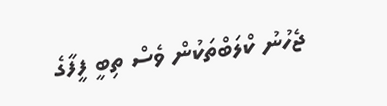ޖެހުނު ކްލަބްތަކުން ވެސް ތިބީ ފީފާގެ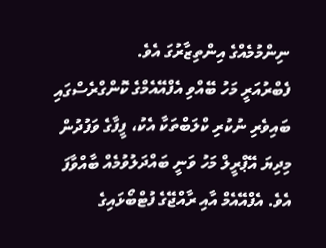ނިންމުމެއްގެ އިންތިޒާރުގަ އެވެ.
ފެބްރުއަރީ މަހު ބޭއްވި އެފްއޭއެމްގެ ކޮންގްރެސްގައި ބައިވެރި ނުކުރި ކްލަބްތަކާ އެކު، ފީފާގެ ވަފުދުން މިދިޔަ އޭޕްރީލް މަހު ވަނީ ބައްދަލުވުމެއް ބާއްވާފަ އެވެ. އެފްއޭއެމް އާއި ރާއްޖޭގެ ފުޓްބޯޅައިގެ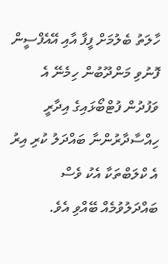ހާލަތު ބެލުމަށް ފީފާ އާއި އޭއެފްސީން ފޮނުވި މަންދޫބުން ހިމެނޭ އެ ވަފުދުން ފުޓްބޯޅައިގެ އިދާރީ ހިއްސާދާރުންނާ ބައްދަލު ކުރި އިރު އެ ކްލަބްތަކާ އެކު ވެސް ބައްދަލުވުމެއް ބޭއްވި އެވެ.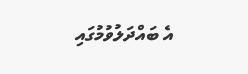އެ ބައްދަލުވުމުގައި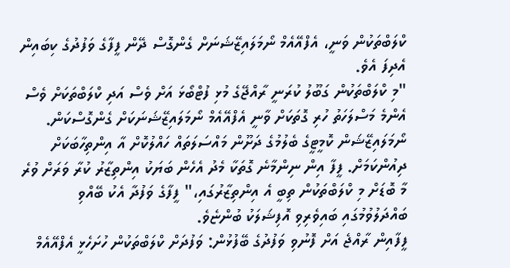ކްލަބްތަކުން ވަނީ، އެފްއޭއެމް ނޯމަލައިޒޭޝަނަށް ގެންގޮސް ދޭން ފީފާގެ ވަފުދުގެ ކިބައިން އެދިފަ އެވެ.
"މި ކްލަބްތަކުން ގަބޫލު ކުރަނީ ރާއްޖޭގެ މުޅި ފުޓްބޯޅަ އަށް ވެސް އަދި ކްލަބްތަކަށް ވެސް އެންމެ މަސްލަހަތު ހުރި ގޮތަކަށް ވާނީ އެފްއޭއެމް ނޯމަލައިޒޭޝަނަކަށް ގެންގޮސްކަން. ނޯމަލައިޒޭޝަން ކޮމީޓީގެ ބެލުމުގެ ދަށޫން މައްސަލަތައް ހައްލުކޮށް އާ އިންތިހާބަކަށް ދިއުންކަމަށް. ފީފާ އިން ނިންމާނެ ގޮތަކާ މެދު އެހެން ބަޔަކު އިންތިޒާރު ކުރާ ވަރަށް ވުރެ މާ ބޮޑަށް މި ކްލަބްތަކުން ތިބީ އެ އިންތިޒާރުގައި،" ފީފާގެ ވަފުދާ އެކު ބޭއްވި ބައްދަލުވުމުގައި ބައިވެރިވި އޮފިޝަލަކު ބުންޏެވެ.
ފީފާއިން ރާއްޖެ އަށް ފޮނުވި ވަފުދުގެ ބޭފުޅުން: ވަފުދަށް ކްލަބްތަކުން ހުށަހެޅީ އެފްއޭއެމް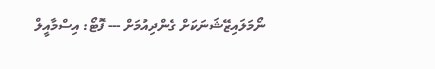ނޯމަލައިޒޭޝަނަކަށް ގެންދިއުމަށް --- ފޮޓޯ: އިސްމާއީލް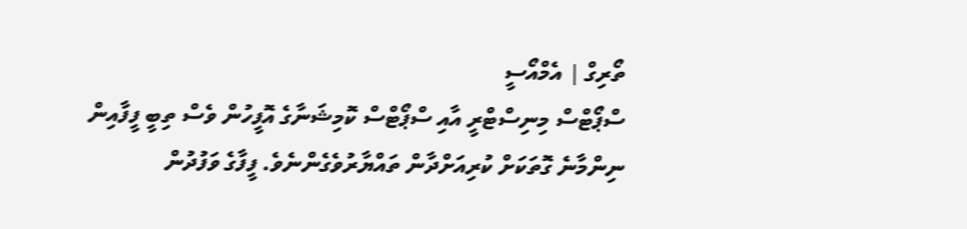ތޯރިގް | އެމްއޯސީ
ސްޕޯޓްސް މިނިސްޓްރީ އާއި ސްޕޯޓްސް ކޮމިޝަނާގެ އޮފީހުން ވެސް ތިބީ ފީފާއިން ނިންމާނެ ގޮތަކަށް ކުރިއަށްދާން ތައްޔާރުވެގެންނެވެ. ފީފާގެ ވަފުދުން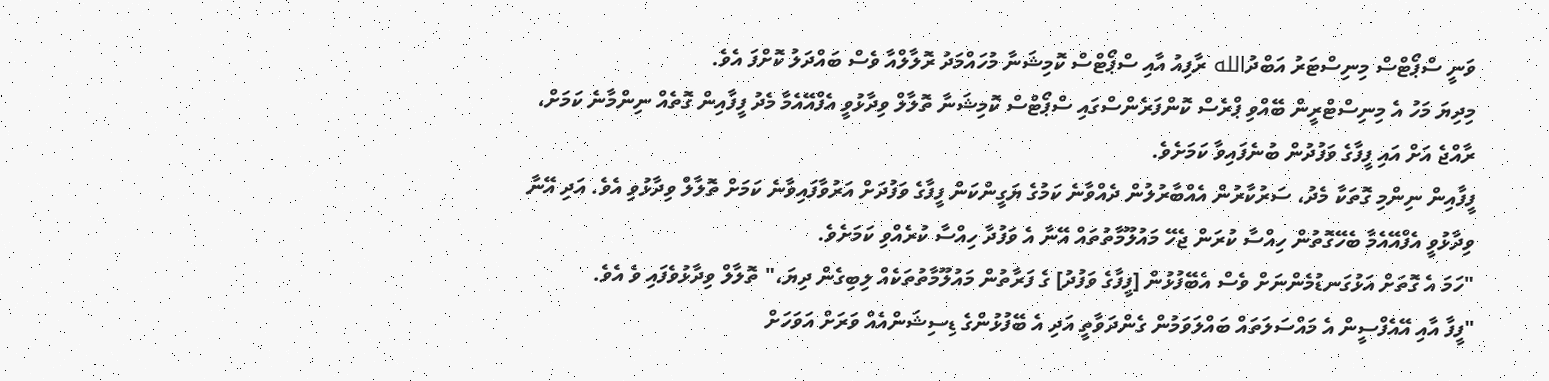ވަނީ ސްޕޯޓްސް މިނިސްޓަރު އަބްދުالله ރާފިއު އާއި ސްޕޯޓްސް ކޮމިޝަނާ މުހައްމަދު ރޮލާލްއާ ވެސް ބައްދަލު ކޮށްފަ އެވެ.
މިދިޔަ މަހު އެ މިނިސްޓްރީން ބޭއްވި ޕްރެސް ކޮންފަރެންސްގައި ސްޕޯޓްސް ކޮމިޝަނާ ތޮލާލް ވިދާޅުވީ އެފްއޭއެމާ މެދު ފީފާއިން ގޮތެއް ނިންމާނެ ކަމަށް، ރާއްޖެ އަށް އައި ފީފާގެ ވަފުދުން ބުނެފައިވާ ކަމަށެވެ.
ފީފާއިން ނިންމި ގޮތަކާ މެދު، ސަރުކާރުން އެއްބާރުލުން ދެއްވާނެ ކަމުގެ ޔަގީންކަން ފީފާގެ ވަފުދަށް އަރުވާފައިވާނެ ކަމަށް ތޮލާލް ވިދާޅުވި އެވެ. އަދި އޭނާ ވިދާޅުވީ އެފްއޭއެމާ ބެހޭގޮތުން ހިއްސާ ކުރަން ޖެހޭ މައުލޫމާތުތައް އޭނާ އެ ވަފުދާ ހިއްސާ ކުރެއްވި ކަމަށެވެ.
"ހަމަ އެ ގޮތަށް އަޅުގަނޑުމެންނަށް ވެސް އެބޭފުޅުން [ފީފާގެ ވަފުދު] ގެ ފަރާތުން މައުލޫމާތުތަކެއް ލިބިގެން ދިޔަ،" ތޮލާލް ވިދާޅުވެފައި ވެ އެވެ.
"ފީފާ އާއި އޭއެފްސީން އެ މައްސަލަތައް ބައްލަވަމުން ގެންދަވާތީ އަދި އެ ބޭފުޅުންގެ ޑިސިޝަންއެއް ވަރަށް އަވަހަށް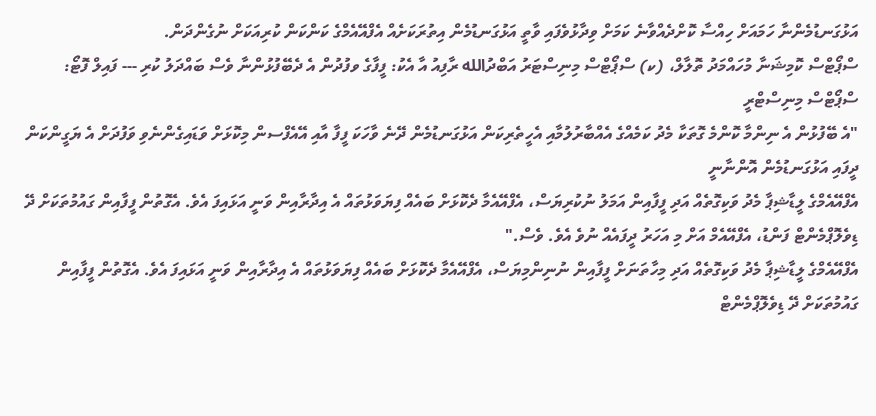އަޅުގަނޑުމެންނާ ހަމައަށް ހިއްސާ ކޮށްދެއްވާނެ ކަމަށް ވިދާޅުވެފައި ވާތީ އަޅުގަނޑުމެން އިތުރަކަށެއް އެފްއޭއެމްގެ ކަންކަން ކުރިއަކަށް ނުގެންދަން.
ސްޕޯޓްސް ކޮމިޝަނާ މުހައްމަދު ތޮލާލް، (ކ) ސްޕޯޓްސް މިނިސްޓަރު އަބްދުالله ރާފިއު އާ އެކު: ފީފާގެ ވފުދުން އެ ދެބޭފުޅުންނާ ވެސް ބައްދަލު ކުރި --- ފައިލް ފޮޓޯ: ސްޕޯޓްސް މިނިސްޓްރީ
"އެ ބޭފުޅުން އެ ނިންމާ ކޮންމެ ގޮތަކާ މެދު ކަމެއްގެ އެއްބާރުލުމާއި އެހީތެރިކަން އަޅުގަނޑުމެން ދޭނެ ވާހަކަ ފީފާ އާއި އޭއެފްސން މިކޮޅަށް ވަޑައިގެންނެވި ވަފުދަށް އެ ޔަގީންކަން ދީފައި އަޅުގަނޑުމެން އޮންނާނީ
އެފްއޭއެމްގެ ލީޑާޝިޕާ މެދު ވަކިގޮތެއް އަދި ފީފާއިން އަމަލު ނުކުރިޔަސް، އެފްއޭއެމާ ދެކޮޅަށް ބައެއް ފިޔަވަޅުތައް އެ އިދާރާއިން ވަނީ އަޅައިފަ އެވެ. އެގޮތުން ފީފާއިން ގައުމުތަކަށް ދޭ ޑިވެލޮޕްމެންޓް ފަންޑު، އެފްއޭއެމް އަށް މި އަހަރު ދީފައެއް ނުވެ އެވެ. ވެސް."
އެފްއޭއެމްގެ ލީޑާޝިޕާ މެދު ވަކިގޮތެއް އަދި މިހާތަނަށް ފީފާއިން ނުނިންމިޔަސް، އެފްއޭއެމާ ދެކޮޅަށް ބައެއް ފިޔަވަޅުތައް އެ އިދާރާއިން ވަނީ އަޅައިފަ އެވެ. އެގޮތުން ފީފާއިން ގައުމުތަކަށް ދޭ ޑިވެލޮޕްމެންޓް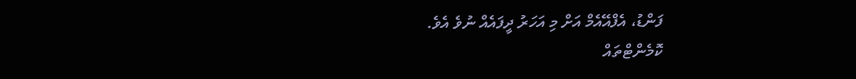ފަންޑު، އެފްއޭއެމް އަށް މި އަހަރު ދީފައެއް ނުވެ އެވެ.
ކޮމެންޓްތައް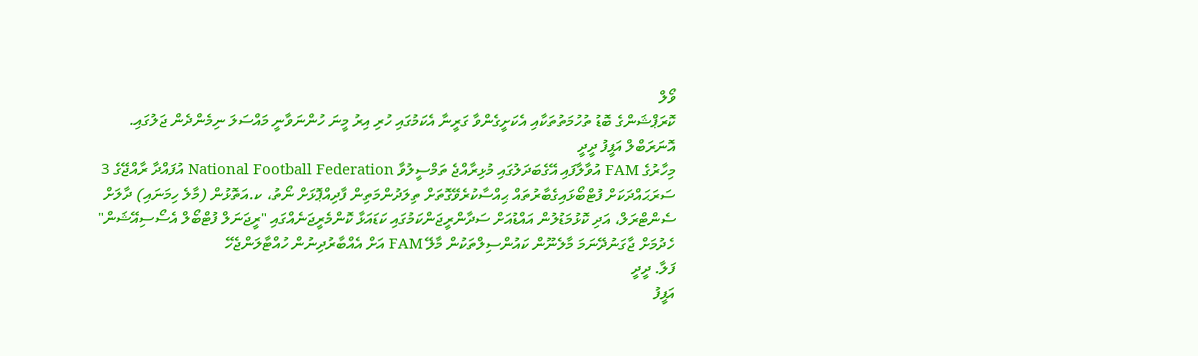ވޯލް
ކޮރަޕްޝަންގެ ބޮޑު ތުހުމަތުތަކާއި އެކަށީގެންވާ ގަރީނާ އެކަމުގައި ހުރި އިރު މީނަ ހުންނަވާނީ މައްސަލަ ނިމެންދެން ޖަލުގައި.
އޮނަރަބްލް އަފީފު ދީދީ
މިހާރުގެ FAM އުވާލާފައި އޭގެބަދަލުގައި މުޅިރާއްޖެ ތަމްސީލުވާ National Football Federation އުފައްދާ ރާއްޖޭގެ 3 ސަރަޙައްދަކަށް ފުޓްބޯޅައިގެބާރުތައް ޙިއްސާކުރެވޭގޮތަށް ތިލަދުންމަތިން ފާދިއްޕޮޅަށް ނޯތު، ކ.އަތޮޅުން (މާލެ ހިމަނައި) ދާލަށް ސެންޓްރަލް، އަދި ކޮޅުމަޑުލުން އައްޑުއަށް ސަދާންރީޖަންކަމުގައި ކަޑައަޅާ ކޮންމެރީޖަނެއްގައި "ރީޖަނަލް ފުޓްބޯލް އެސޯސިއޭޝަން" ހެދުމަށް ޖާގަނުދޭނަމަ މާލެނޫން ކައުންސިލްތަކުން މާލޭ FAM އަށް އެއްބާރުދިނުން ހުއްޓާލަންޖެހޭ
ފަލާ. ދީދީ
އަފީފު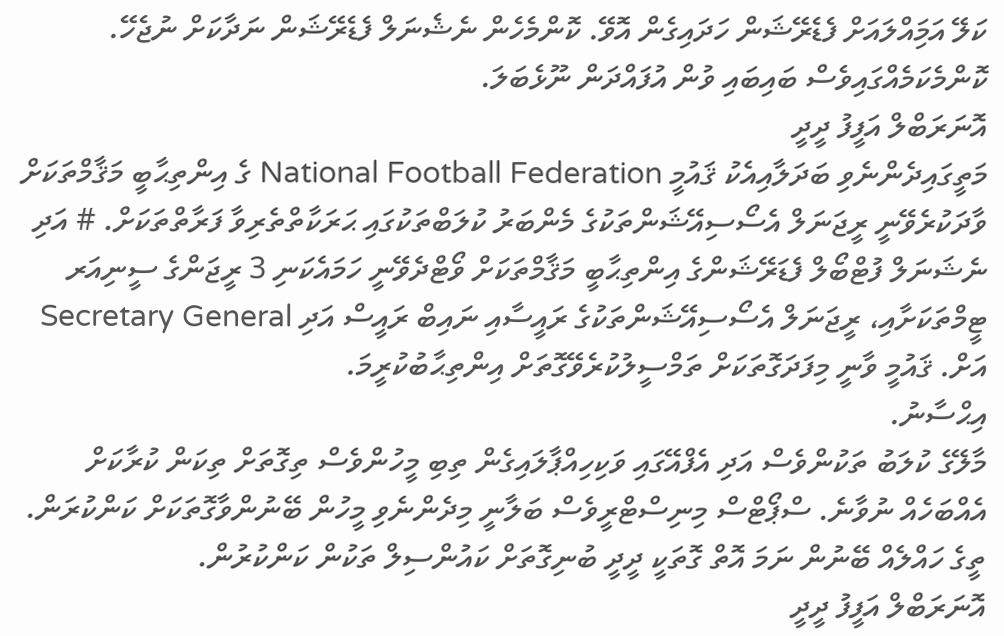ކަލޭ އަމިައްލައަށް ފެޑެރޭޝަން ހަދައިގެން އޮވޭ. ކޮންމެހެން ނެޝެނަލް ފެޑެރޭޝަން ނަދާކަށް ނުޖެހޭ. ކޮންމެކަމެއްގައިވެސް ބައިބައި ވުން އުފައްދަން ނޫޅެބަލަ.
އޮނަރަބްލް އަފީފު ދީދީ
މަތީގައިދެންނެވި ބަދަލާއިއެކު ޤައުމީ National Football Federation ގެ އިންތިޙާބީ މަޤާމްތަކަށް ވާދަކުރެވޭނީ ރީޖަނަލް އެސޯސިއޭޝަންތަކުގެ މެންބަރު ކުލަބްތަކުގައި ޙަރަކާތްތެރިވާ ފަރާތްތަކަށް. # އަދި ނެޝަނަލް ފުޓްބޯލް ފެޑަރޭޝަންގެ އިންތިޙާބީ މަޤާމްތަކަށް ވޯޓްދެވޭނީ ހަމައެކަނި 3 ރީޖަންގެ ސީނިއަރ ޓީމްތަކަށާއި، ރީޖަނަލް އެސޯސިއޭޝަންތަކުގެ ރައީސާއި ނައިބް ރައީސް އަދި Secretary General އަށް. ޤައުމީ ވާނީ މިފަދަގޮތަކަށް ތަމްސީލުކުރެވޭގޮތަށް އިންތިޙާބުކުރީމަ.
އިޙްސާނު.
މާލޭގެ ކުލަބު ތަކުންވެސް އަދި އެފްއޭގައި ވަކިހިއްޕާލައިގެން ތިބި މީހުންވެސް ތިގޮތަށް ތިކަން ކުރާކަށް އެއްބަހެއް ނުވާނެ. ސްޕޯޓްސް މިނިސްޓްރީވެސް ބަލާނީ މިދެންނެވި މީހުން ބޭނުންވާގޮތަކަށް ކަންކުރަން. ތީގެ ހައްލެއް ބޭނުން ނަމަ އޮތް ގޮތަކީ ދީދީ ބުނިގޮތަށް ކައުންސިލް ތަކުން ކަންކުރުން.
އޮނަރަބްލް އަފީފު ދީދީ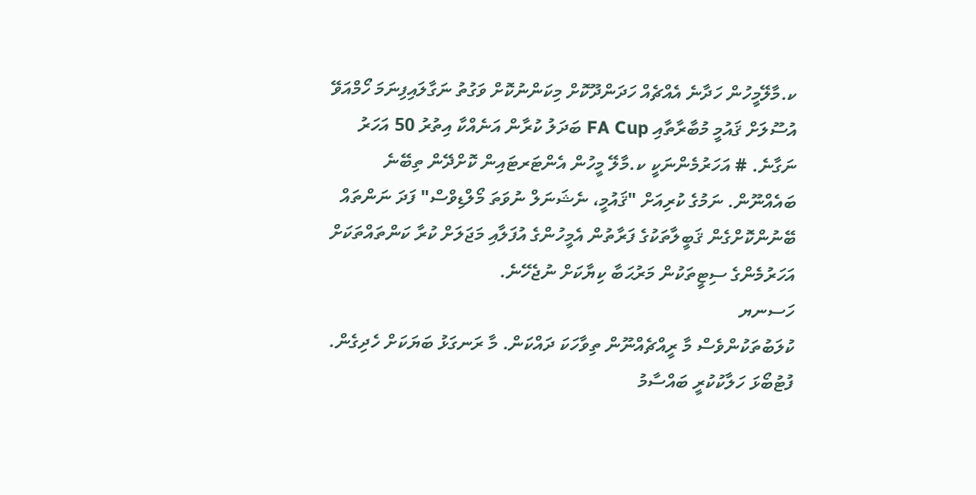ކ.މާލޭމީހުން ހަދާނެ އެއްޗެއް ހަދަންދޫކޮށް މިކަންނުކޮށް ވަގުތު ނަގާލައިފިނަމަ ހޯމްއަވޭ އުސޫލަށް ޤައުމީ މުބާރާތާއި FA Cup ބަދަލު ކުރާން އަނެއްކާ އިތުރު 50 އަހަރު ނަގާނެ. # އަހަރުމެންނަކީ ކ.މާލޭ މީހުން އެންޓަރޓައިން ކޮށްދޭން ތިބޭނެ ބައެއްނޫން. ނަމުގެ ކުރިއަށް "ޤައުމީ، ނެޝަނަލް ނުވަތަ މޯލްޑިވްސް" ފަދަ ނަންތައް ބޭނުންކޮށްގެން ޤަބީލާތަކުގެ ފަރާތުން އެމީހުންގެ އުފަލާއި މަޖަލަށް ކުރާ ކަންތައްތަކަށް އަހަރުމެންގެ ސިޓީތަކުން މަރުޙަބާ ކިޔާކަށް ނުޖެހޭނެ.
ހަސނޔ
ކުލަބުތަކުންވެސް މާ ރީއްޗެއްނޫން ތިވާހަކަ ދައްކަން. މާ ރަނގަޅު ބަޔަކަށް ހެދިގެން. ފުޓުބޯޅަ ހަލާކުކުރީ ބައްސާމު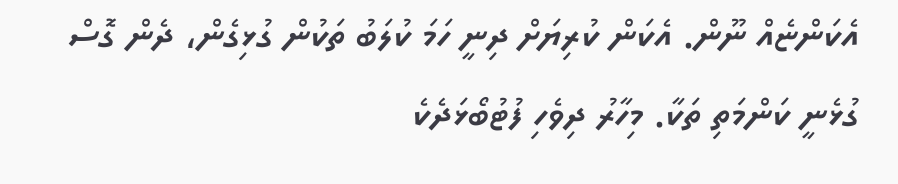އެކަންޏެއް ނޫން. އެކަން ކުރިޔަށް ދިނީ ހަމަ ކުލަބު ތަކުން ގުޅިގެން، ދެން ގޮސް ގުޅެނީ ކަންމަތި ތަކާ. މިހާރު ދިވެހި ފުޓުބޯޅަދެކެ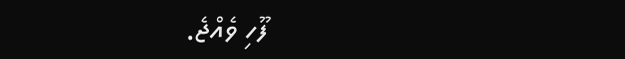ފޫހި ވެއްޖެ.